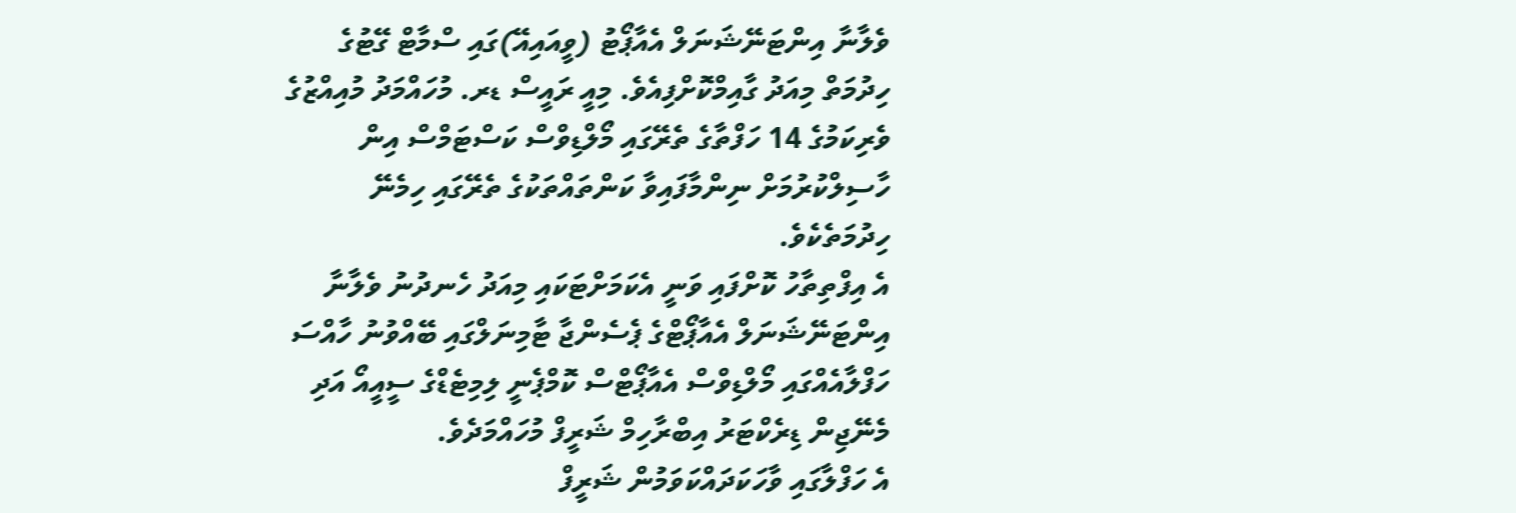ވެލާނާ އިންޓަނޭޝަނަލް އެއާޕޯޓު (ވީއައިއޭ)ގައި ސްމާޓް ގޭޓުގެ ހިދުމަތް މިއަދު ގާއިމްކޮށްފިއެވެ. މިއީ ރައީސް ޑރ. މުހައްމަދު މުއިއްޒުގެ ވެރިކަމުގެ 14 ހަފްތާގެ ތެރޭގައި މޯލްޑިވްސް ކަސްޓަމްސް އިން ހާސިލްކުރުމަށް ނިންމާފައިވާ ކަންތައްތަކުގެ ތެރޭގައި ހިމެނޭ ހިދުމަތެކެވެ.
އެ އިފްތިތާހު ކޮށްފައި ވަނީ އެކަމަށްޓަކައި މިއަދު ހެނދުނު ވެލާނާ އިންޓަނޭޝަނަލް އެއާޕޯޓްގެ ޕެސެންޖާ ޓާމިނަލްގައި ބޭއްވުނު ހާއްސަ ހަފްލާއެއްގައި މޯލްޑިވްސް އެއާޕޯޓްސް ކޮމްޕެނީ ލިމިޓެޑްގެ ސީއީއޯ އަދި މެނޭޖިން ޑިރެކްޓަރު އިބްރާހިމް ޝަރީފް މުހައްމަދެވެ.
އެ ހަފްލާގައި ވާހަކަދައްކަވަމުން ޝަރީފް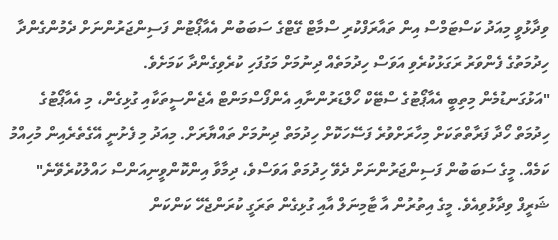ވިދާޅުވީ މިއަދު ކަސްޓަމްސް އިން ތައާރަފްކުރި ސްމާޓް ގޭޓްގެ ސަބަބުން އެއާޕޯޓުން ފަސިންޖަރުންނަށް ދެމުންގެންދާ ހިދުމަތުގެ ފެންވަރު ރަގަޅުކުރެވި އަވަސް ހިދުމަތެއް ދިނުމަށް މަގުފަހި ކުރެވިގެންދާ ކަމަށެވެ.
"އަޅުގަނޑުމެން މިތިބީ އެއާޕޯޓުގެ ސްޓޭކް ހޯލްޑަރުންނާއި އެންފޯސްމަންޓް އެޖެންސީތަކާއި ގުޅިގެން، މި އެއާޕޯޓުގެ ހިދުމަތް ހޯދާ ފަރާތްތަކަށް މިހާރަށްވުރެ ފަސޭހަކޮށް ހިދުމަތް ދިނުމަށް ތައްޔާރަށް. މިއަދު މި ފެށުނީ އޭގެތެރެއިން މުހިއްމު ކަމެއް. މީގެ ސަބަބުން ފަސިންޖަރުންނަށް ދެވޭ ހިދުމަތް އަވަސްވެ، ދިމާވާ އިންކޮންވީނިއަންސް ހައްލުކުރެވޭނެ" ޝަރީފް ވިދާޅުވިއެވެ. މީގެ އިތުރުން އާ ޓާމިނަލް އާއި ގުޅިގެން ތަރަގީ ކުރަންޖެހޭ ކަންކަން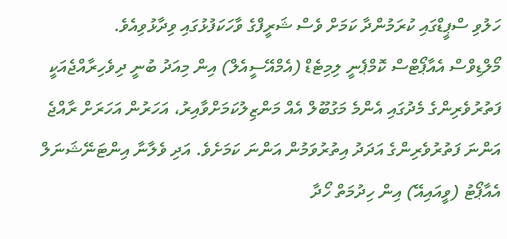ހަލުވި ސްޕީޑްގައި ކުރަމުންދާ ކަމަށް ވެސް ޝަރީފްގެ ވާހަކަފުޅުގައި ވިދާޅުވިއެވެ.
މޯލްޑިވްސް އެއާޕޯޓްސް ކޮމްޕެނީ ލިމިޓެޑް (އެމްއޭސީއެލް) އިން މިއަދު ބުނީ ދިވެހިރާއްޖެއަކީ ފަތުރުވެރިންގެ މެދުގައި އެންމެ މަގުބޫލް އެއް މަންޒިލުކަމަށްވާއިރު، އަހަރުން އަހަރަށް ރާއްޖެ އަންނަ ފަތުރުވެރިންގެ އަދަދު އިތުރުވަމުން އަންނަ ކަމަށެވެ. އަދި ވެލާނާ އިންޓަނޭޝަނަލް އެއާޕޯޓު (ވީއައިއޭ) އިން ހިދުމަތް ހޯދާ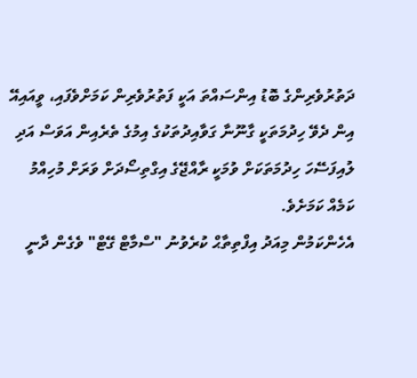ދަތުރުވެރިންގެ ބޮޑު އިންސައްތަ އަކީ ފަތުރުވެރިން ކަމަށްވެފައި، ވީއައިއޭ އިން ދެވޭ ހިދުމަތަކީ ގާނޫނާ ގަވާއިދުތަކުގެ އިމުގެ ތެރެއިން އަވަސް އަދި ލުއިފަސޭހަ ހިދުމަތަކަށް ވުމަކީ ރާއްޖޭގެ އިގްތިސޯދަށް ވަރަށް މުހިއްމު ކަމެއް ކަމަށެވެ.
އެހެންކަމުން މިއަދު އިފްތިތާޙް ކުރެވުނު "ސްމާޓް ގޭޓް" ވެގެން ދާނީ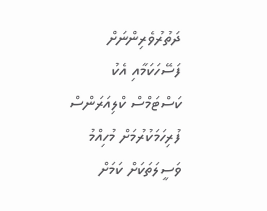ދަތުރުވެރިންނަށް ފަސޭހަކަމާއި އެކު ކަސްޓަމްސް ކްލިއަރަންސް ފުރިހަމަކުރުމަށް މުހިއްމު ވަސީލަތަކަށް ކަމަށް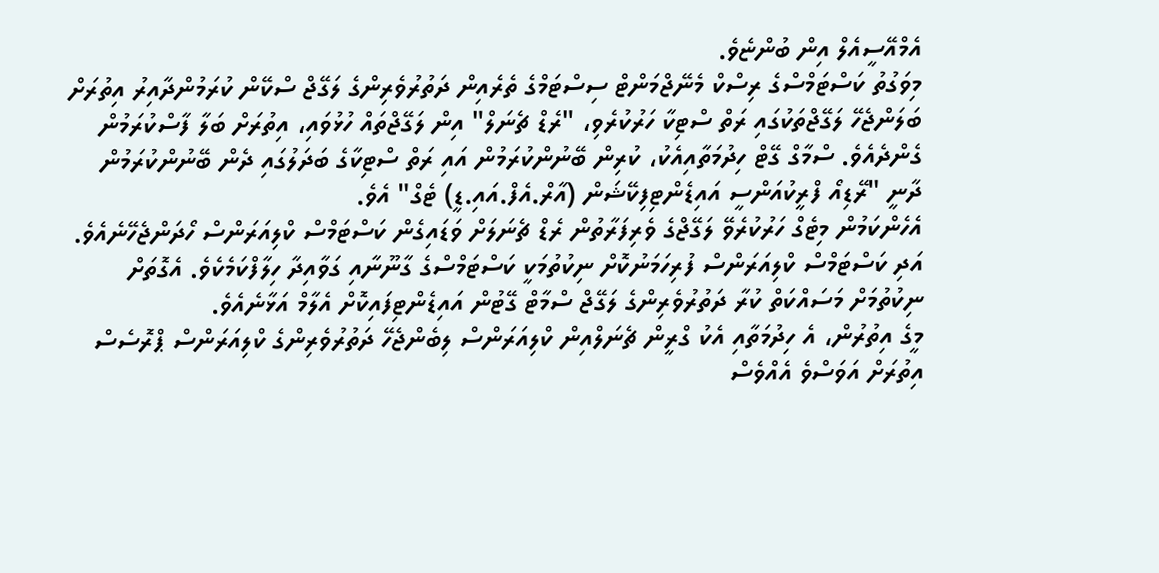އެމްއޭސީއެލް އިން ބުންޏެވެ.
މިވަގުތު ކަސްޓަމްސްގެ ރިސްކް މެނޭޖްމަންޓް ސިސްޓަމްގެ ތެރެއިން ދަތުރުވެރިންގެ ލަގޭޖް ސްކޭން ކުރަމުންދާއިރު އިތުރަށް ބަލަންޖެހޭ ލަގޭޖްތަކުގައި ރަތް ސްޓިކާ ހަރުކުރެވި، "ރެޑް ޗެނަލް" އިން ލަގޭޖްތައް ހުޅުވައި، އިތުރަށް ބަލާ ފާސްކުރަމުން ގެންދެއެވެ. ސްމާގް ގޭޓް ހިދުމަތާއިއެކު، ކުރިން ބޭނުންކުރަމުން އައި ރަތް ސްޓިކާގެ ބަދަލުގައި ދެން ބޭނުންކުރަމުން ދާނީ "ރޭޑިއޯ ފްރީކުއަންސީ އައިޑެންޓިފިކޭޝަން (އާރް.އެފް.އައި.ޑީ) ޓެގް" އެވެ.
އެހެންކަމުން މިޓެގް ހަރުކުރެވޭ ލަގޭޖްގެ ވެރިފަރާތުން ރެޑް ޗެނަލަށް ވަޑައިގެން ކަސްޓަމްސް ކްލިއަރަންސް ހޯދަންޖެހޭނެއެވެ. އަދި ކަސްޓަމްސް ކްލިއަރަންސް ފުރިހަމަނުކޮށް ނިކުތުމަކީ ކަސްޓަމްސްގެ ގާނޫނާއި ގަވާއިދާ ހިލާފްކަމެކެވެ. އެގޮތަށް ނިކުތުމަށް މަސައްކަތް ކުރާ ދަތުރުވެރިންގެ ލަގޭޖް ސްމާޓް ގޭޓުން އައިޑެންޓިފައިކޮށް އެލާމް އަޅާނެއެވެ.
މީގެ އިތުރުން، އެ ހިދުމަތާއި އެކު ގްރީން ޗެނަލްއިން ކްލިއަރަންސް ލިބެންޖެހޭ ދަތުރުވެރިންގެ ކްލިއަރަންސް ޕްރޮސެސް އިތުރަށް އަވަސްވެ އެއްވެސް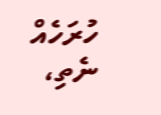ހުރަހެއް ނެތި،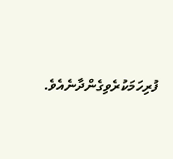ފުރިހަމަކުރެވިގެންދާނެއެވެ.